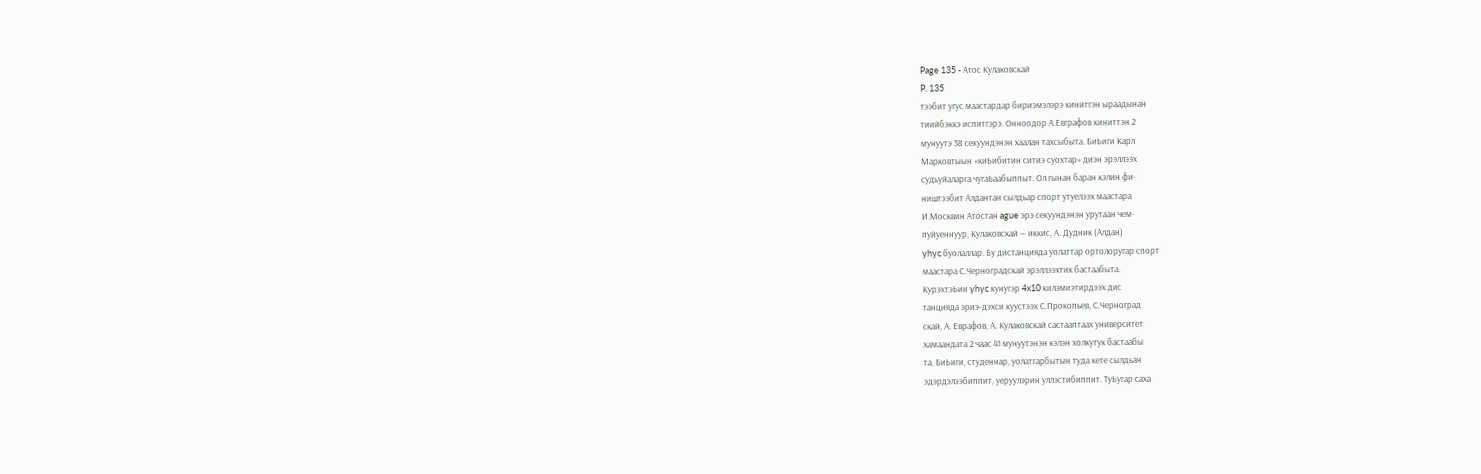Page 135 - Атос Кулаковскай
P. 135
тээбит угус маастардар бириэмэлэрэ кинитгэн ыраадынан
тиийбэккэ испитгэрэ. Онноодор А.Евграфов киниттэн 2
мунуутэ 38 секуундэнэн хаалан тахсыбыта. БиЬиги Карл
Марковтыын «киЬибитин ситиэ суохтар» диэн эрэллээх
судьуйаларга чугаЬаабыппыт. Ол гынан баран кэлин фи-
ништээбит Алдантан сылдьар спорт утуелээх маастара
И.Москвин Атостан ague эрэ секуундэнэн урутаан чем-
пуйуеннуур, Кулаковскай — иккис, А. Дудник (Алдан)
yhyc буолаллар. Бу дистанцияда уолаттар ортолоругар спорт
маастара С.Черноградскай эрэллээхтик бастаабыта.
КурэхтэЬии yhyc кунугэр 4x10 килэмиэтирдээх дис
танцияда эриэ-дэхси куустээх С.Прокопьев, С.Черноград
скай, А. Еврафов, А. Кулаковскай састааптаах университет
хамаандата 2 чаас 41 мунуутэнэн кэлэн холкутук бастаабы
та. БиЬиги, студеннар, уолатгарбытын туда кете сылдьан
эдэрдэлээбиппит, уеруулэрин уллэстибиппит. ТуЬугар саха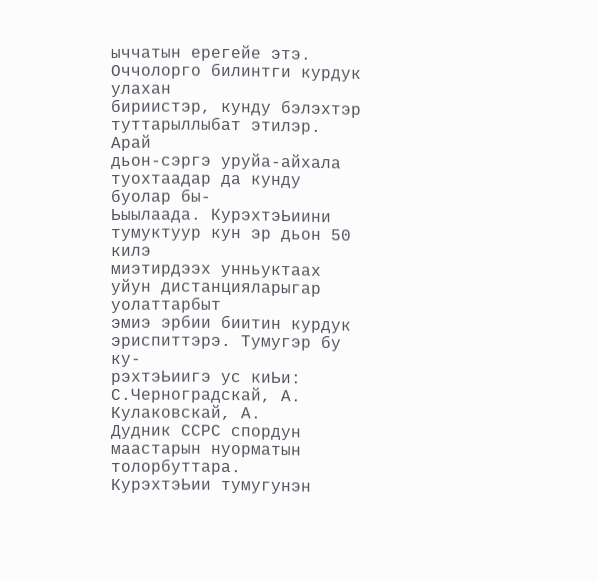ыччатын ерегейе этэ. Оччолорго билинтги курдук улахан
бириистэр, кунду бэлэхтэр туттарыллыбат этилэр. Арай
дьон-сэргэ уруйа-айхала туохтаадар да кунду буолар бы-
Ьыылаада. КурэхтэЬиини тумуктуур кун эр дьон 50 килэ
миэтирдээх унньуктаах уйун дистанцияларыгар уолаттарбыт
эмиэ эрбии биитин курдук эриспиттэрэ. Тумугэр бу ку-
рэхтэЬиигэ ус киЬи: С.Черноградскай, А. Кулаковскай, А.
Дудник ССРС спордун маастарын нуорматын толорбуттара.
КурэхтэЬии тумугунэн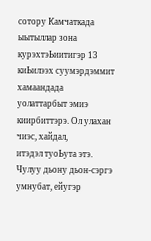сотору Камчаткада ыытыллар зона
курэхтэЬиитигэр 13 киЬилээх суумэрдэммит хамаандада
уолаттарбыт эмиэ киирбиттэрэ. Ол улахан чиэс, хайдал,
итэдэл туоЬута этэ.
Чулуу дьону дьон-сэргэ умнубат, ейугэр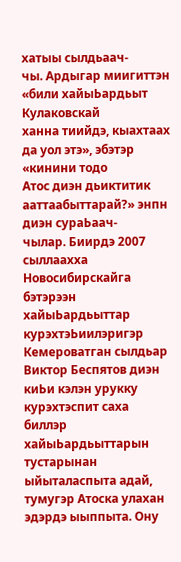хатыы сылдьаач-
чы. Ардыгар миигиттэн «били хайыЬардьыт Кулаковскай
ханна тиийдэ, кыахтаах да уол этэ», эбэтэр «кинини тодо
Атос диэн дьиктитик ааттаабыттарай?» энпн диэн сураЬаач-
чылар. Биирдэ 2007 сыллаахха Новосибирскайга бэтэрээн
хайыЬардьыттар курэхтэЬиилэригэр Кемероватган сылдьар
Виктор Беспятов диэн киЬи кэлэн урукку курэхтэспит саха
биллэр хайыЬардьыттарын тустарынан ыйыталаспыта адай,
тумугэр Атоска улахан эдэрдэ ыыппыта. Ону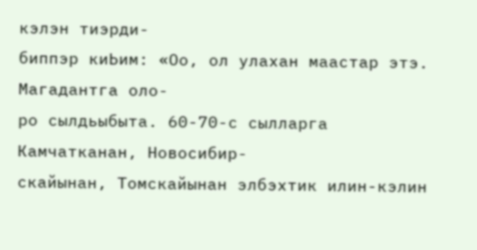кэлэн тиэрди-
биппэр киЬим: «Оо, ол улахан маастар этэ. Магадантга оло-
ро сылдьыбыта. 60-70-с сылларга Камчатканан, Новосибир-
скайынан, Томскайынан элбэхтик илин-кэлин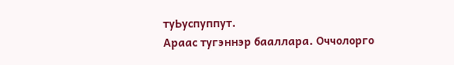туЬуспуппут.
Араас тугэннэр бааллара. Оччолорго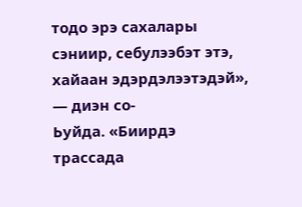тодо эрэ сахалары
сэниир, себулээбэт этэ, хайаан эдэрдэлээтэдэй», — диэн со-
Ьуйда. «Биирдэ трассада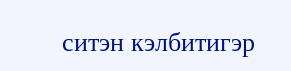ситэн кэлбитигэр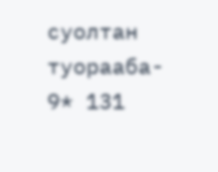суолтан туорааба-
9* 131